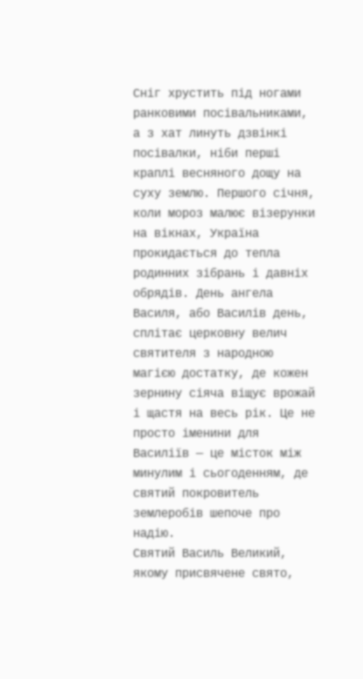Сніг хрустить під ногами ранковими посівальниками, а з хат линуть дзвінкі посівалки, ніби перші краплі весняного дощу на суху землю. Першого січня, коли мороз малює візерунки на вікнах, Україна прокидається до тепла родинних зібрань і давніх обрядів. День ангела Василя, або Василів день, сплітає церковну велич святителя з народною магією достатку, де кожен зернину сіяча віщує врожай і щастя на весь рік. Це не просто іменини для Василіїв — це місток між минулим і сьогоденням, де святий покровитель землеробів шепоче про надію.
Святий Василь Великий, якому присвячене свято,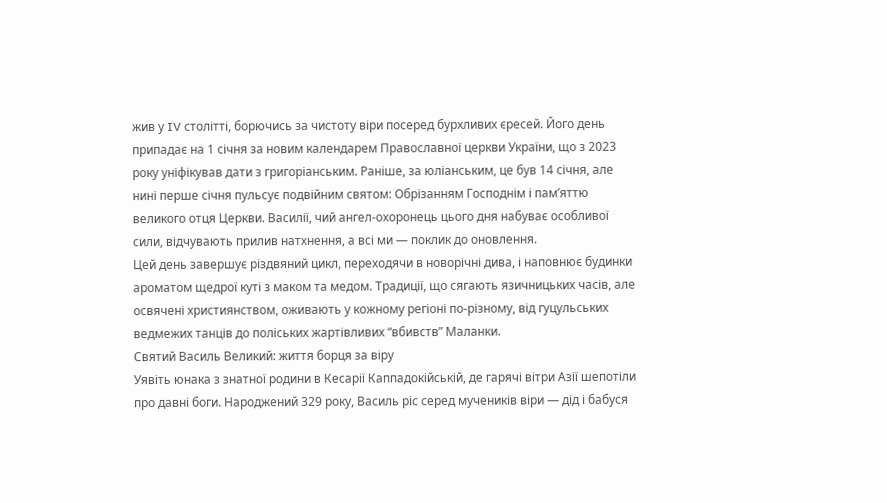жив у IV столітті, борючись за чистоту віри посеред бурхливих єресей. Його день припадає на 1 січня за новим календарем Православної церкви України, що з 2023 року уніфікував дати з григоріанським. Раніше, за юліанським, це був 14 січня, але нині перше січня пульсує подвійним святом: Обрізанням Господнім і пам’яттю великого отця Церкви. Василії, чий ангел-охоронець цього дня набуває особливої сили, відчувають прилив натхнення, а всі ми — поклик до оновлення.
Цей день завершує різдвяний цикл, переходячи в новорічні дива, і наповнює будинки ароматом щедрої куті з маком та медом. Традиції, що сягають язичницьких часів, але освячені християнством, оживають у кожному регіоні по-різному, від гуцульських ведмежих танців до поліських жартівливих “вбивств” Маланки.
Святий Василь Великий: життя борця за віру
Уявіть юнака з знатної родини в Кесарії Каппадокійській, де гарячі вітри Азії шепотіли про давні боги. Народжений 329 року, Василь ріс серед мучеників віри — дід і бабуся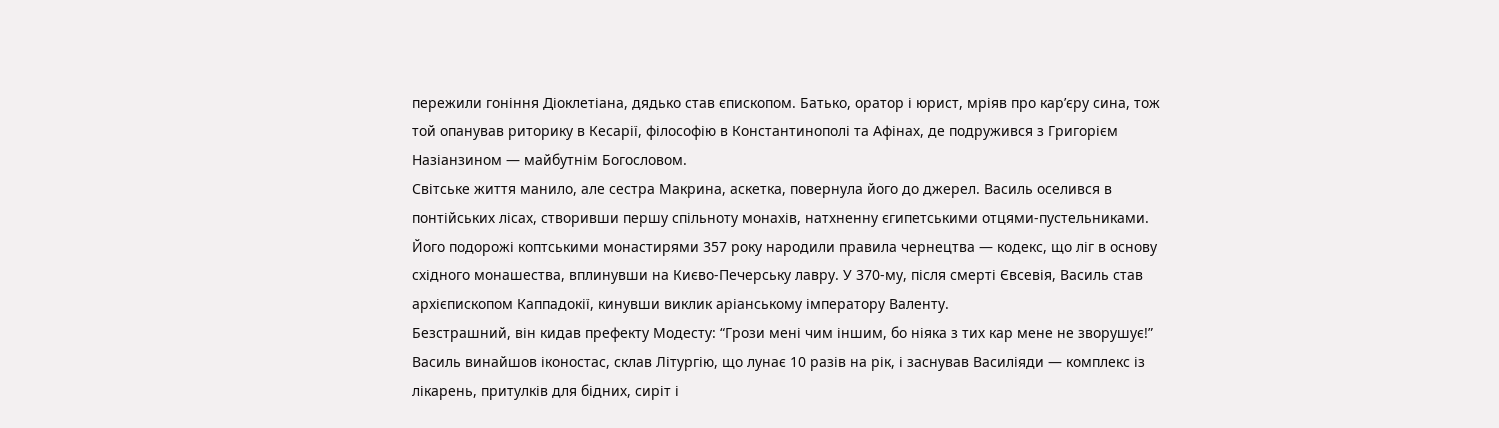пережили гоніння Діоклетіана, дядько став єпископом. Батько, оратор і юрист, мріяв про кар’єру сина, тож той опанував риторику в Кесарії, філософію в Константинополі та Афінах, де подружився з Григорієм Назіанзином — майбутнім Богословом.
Світське життя манило, але сестра Макрина, аскетка, повернула його до джерел. Василь оселився в понтійських лісах, створивши першу спільноту монахів, натхненну єгипетськими отцями-пустельниками. Його подорожі коптськими монастирями 357 року народили правила чернецтва — кодекс, що ліг в основу східного монашества, вплинувши на Києво-Печерську лавру. У 370-му, після смерті Євсевія, Василь став архієпископом Каппадокії, кинувши виклик аріанському імператору Валенту.
Безстрашний, він кидав префекту Модесту: “Грози мені чим іншим, бо ніяка з тих кар мене не зворушує!” Василь винайшов іконостас, склав Літургію, що лунає 10 разів на рік, і заснував Василіяди — комплекс із лікарень, притулків для бідних, сиріт і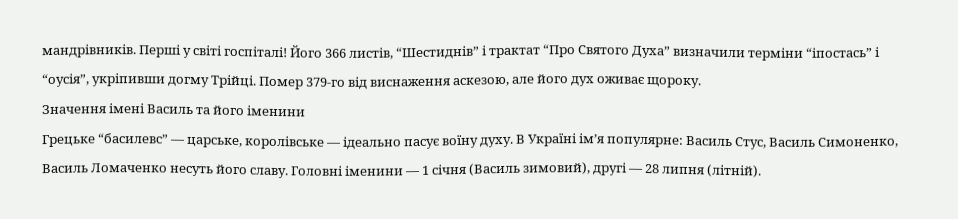мандрівників. Перші у світі госпіталі! Його 366 листів, “Шестиднів” і трактат “Про Святого Духа” визначили терміни “іпостась” і “оусія”, укріпивши догму Трійці. Помер 379-го від виснаження аскезою, але його дух оживає щороку.
Значення імені Василь та його іменини
Грецьке “басилевс” — царське, королівське — ідеально пасує воїну духу. В Україні ім’я популярне: Василь Стус, Василь Симоненко, Василь Ломаченко несуть його славу. Головні іменини — 1 січня (Василь зимовий), другі — 28 липня (літній).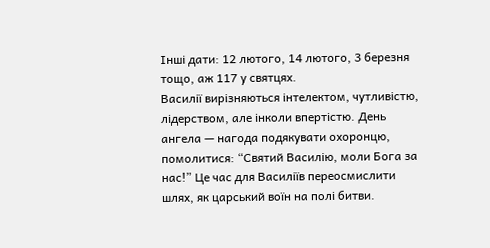Інші дати: 12 лютого, 14 лютого, 3 березня тощо, аж 117 у святцях.
Василії вирізняються інтелектом, чутливістю, лідерством, але інколи впертістю. День ангела — нагода подякувати охоронцю, помолитися: “Святий Василію, моли Бога за нас!” Це час для Василіїв переосмислити шлях, як царський воїн на полі битви.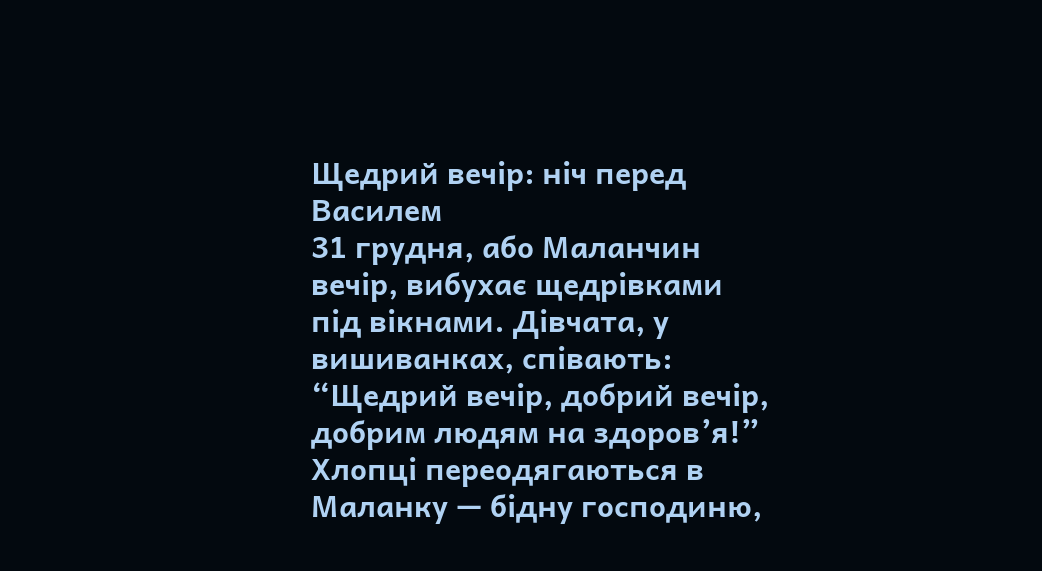Щедрий вечір: ніч перед Василем
31 грудня, або Маланчин вечір, вибухає щедрівками під вікнами. Дівчата, у вишиванках, співають: “Щедрий вечір, добрий вечір, добрим людям на здоров’я!” Хлопці переодягаються в Маланку — бідну господиню,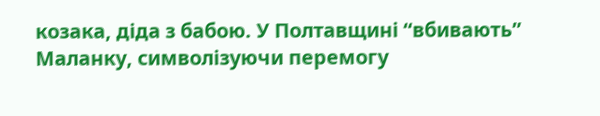козака, діда з бабою. У Полтавщині “вбивають” Маланку, символізуючи перемогу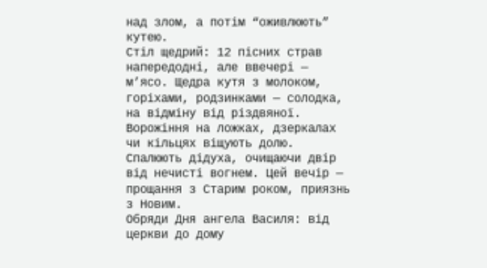над злом, а потім “оживлюють” кутею.
Стіл щедрий: 12 пісних страв напередодні, але ввечері — м’ясо. Щедра кутя з молоком, горіхами, родзинками — солодка, на відміну від різдвяної. Ворожіння на ложках, дзеркалах чи кільцях віщують долю. Спалюють дідуха, очищаючи двір від нечисті вогнем. Цей вечір — прощання з Старим роком, приязнь з Новим.
Обряди Дня ангела Василя: від церкви до дому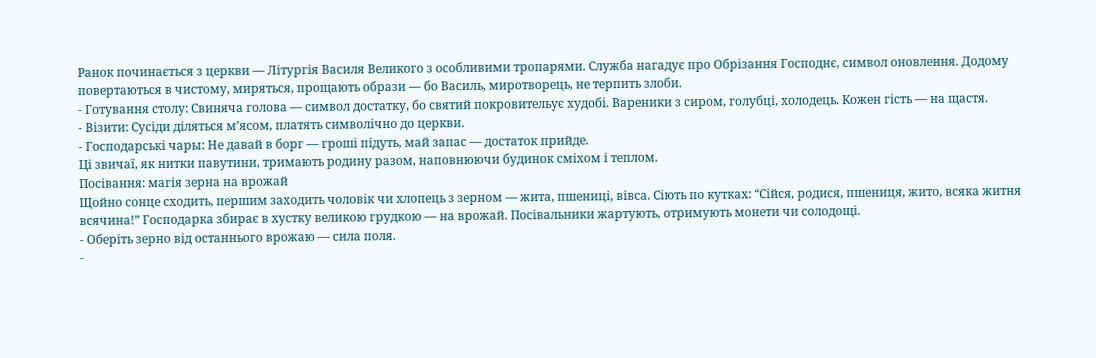Ранок починається з церкви — Літургія Василя Великого з особливими тропарями. Служба нагадує про Обрізання Господнє, символ оновлення. Додому повертаються в чистому, миряться, прощають образи — бо Василь, миротворець, не терпить злоби.
- Готування столу: Свиняча голова — символ достатку, бо святий покровительує худобі. Вареники з сиром, голубці, холодець. Кожен гість — на щастя.
- Візити: Сусіди діляться м’ясом, платять символічно до церкви.
- Господарські чары: Не давай в борг — гроші підуть, май запас — достаток прийде.
Ці звичаї, як нитки павутини, тримають родину разом, наповнюючи будинок сміхом і теплом.
Посівання: магія зерна на врожай
Щойно сонце сходить, першим заходить чоловік чи хлопець з зерном — жита, пшениці, вівса. Сіють по кутках: “Сійся, родися, пшениця, жито, всяка житня всячина!” Господарка збирає в хустку великою грудкою — на врожай. Посівальники жартують, отримують монети чи солодощі.
- Оберіть зерно від останнього врожаю — сила поля.
-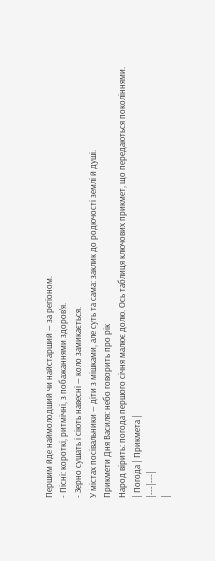Першим йде наймолодший чи найстарший — за регіоном.
- Пісні: короткі, ритмічні, з побажаннями здоров’я.
- Зерно сушать і сіють навесні — коло замикається.
У містах посівальники — діти з мішками, але суть та сама: заклик до родючості землі й душі.
Прикмети Дня Василя: небо говорить про рік
Народ вірить: погода першого січня малює долю. Ось таблиця ключових прикмет, що передаються поколіннями.
| Погода | Прикмета |
|---|---|
|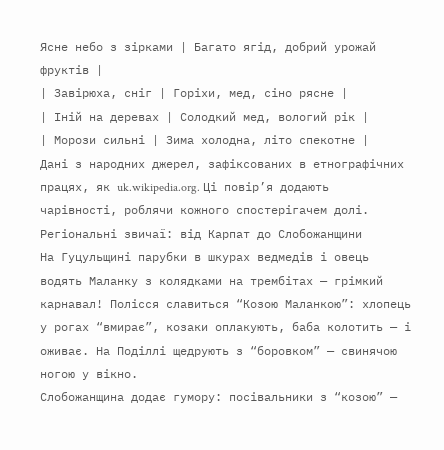Ясне небо з зірками | Багато ягід, добрий урожай фруктів |
| Завірюха, сніг | Горіхи, мед, сіно рясне |
| Іній на деревах | Солодкий мед, вологий рік |
| Морози сильні | Зима холодна, літо спекотне |
Дані з народних джерел, зафіксованих в етнографічних працях, як uk.wikipedia.org. Ці повір’я додають чарівності, роблячи кожного спостерігачем долі.
Регіональні звичаї: від Карпат до Слобожанщини
На Гуцульщині парубки в шкурах ведмедів і овець водять Маланку з колядками на трембітах — грімкий карнавал! Полісся славиться “Козою Маланкою”: хлопець у рогах “вмирає”, козаки оплакують, баба колотить — і оживає. На Поділлі щедрують з “боровком” — свинячою ногою у вікно.
Слобожанщина додає гумору: посівальники з “козою” —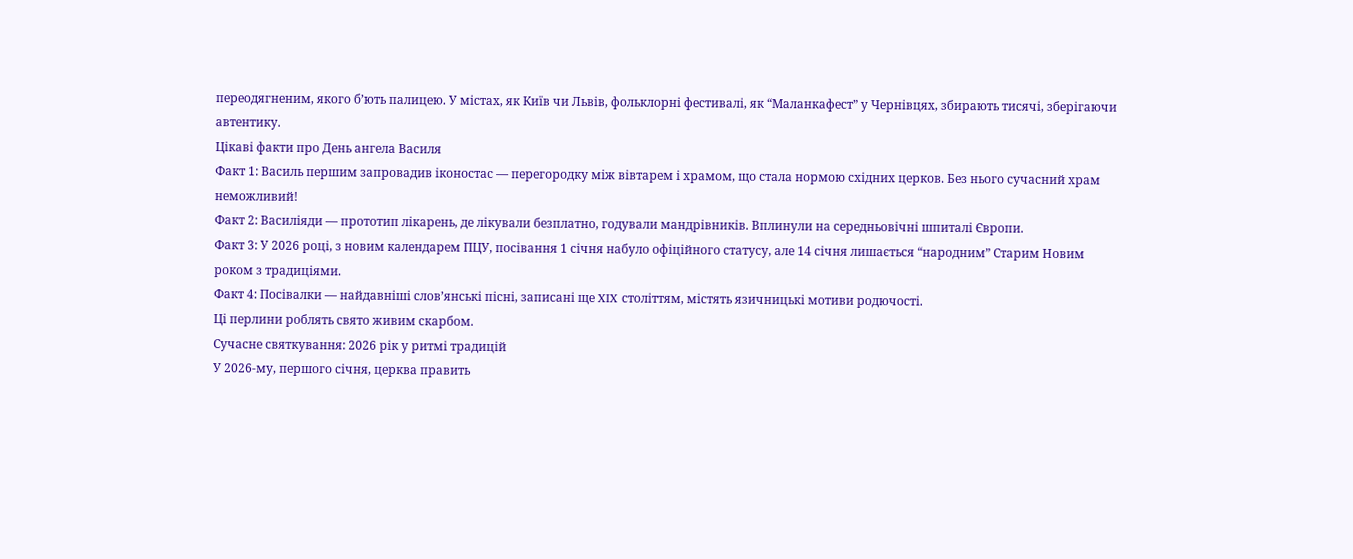переодягненим, якого б’ють палицею. У містах, як Київ чи Львів, фольклорні фестивалі, як “Маланкафест” у Чернівцях, збирають тисячі, зберігаючи автентику.
Цікаві факти про День ангела Василя
Факт 1: Василь першим запровадив іконостас — перегородку між вівтарем і храмом, що стала нормою східних церков. Без нього сучасний храм неможливий!
Факт 2: Василіяди — прототип лікарень, де лікували безплатно, годували мандрівників. Вплинули на середньовічні шпиталі Європи.
Факт 3: У 2026 році, з новим календарем ПЦУ, посівання 1 січня набуло офіційного статусу, але 14 січня лишається “народним” Старим Новим роком з традиціями.
Факт 4: Посівалки — найдавніші слов’янські пісні, записані ще XIX століттям, містять язичницькі мотиви родючості.
Ці перлини роблять свято живим скарбом.
Сучасне святкування: 2026 рік у ритмі традицій
У 2026-му, першого січня, церква править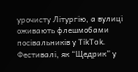урочисту Літургію, а вулиці оживають флешмобами посівальників у TikTok. Фестивалі, як “Щедрик” у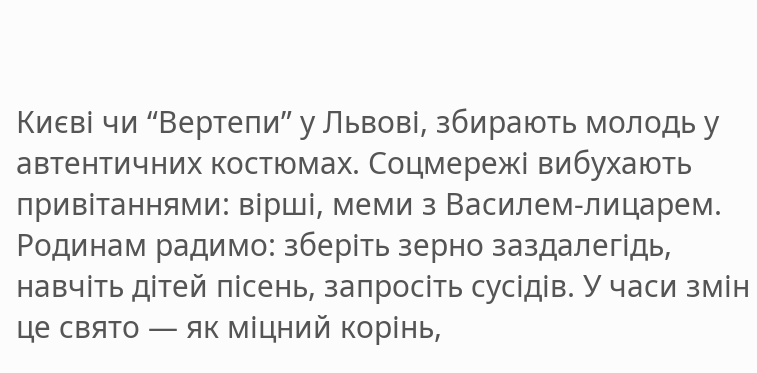Києві чи “Вертепи” у Львові, збирають молодь у автентичних костюмах. Соцмережі вибухають привітаннями: вірші, меми з Василем-лицарем.
Родинам радимо: зберіть зерно заздалегідь, навчіть дітей пісень, запросіть сусідів. У часи змін це свято — як міцний корінь,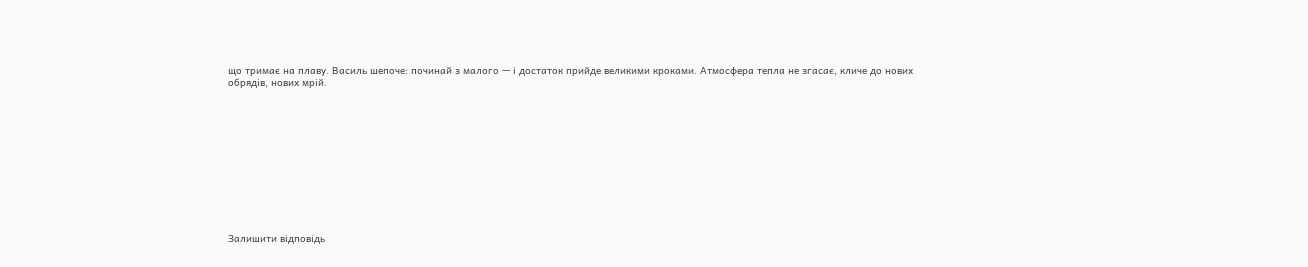що тримає на плаву. Василь шепоче: починай з малого — і достаток прийде великими кроками. Атмосфера тепла не згасає, кличе до нових обрядів, нових мрій.












Залишити відповідь